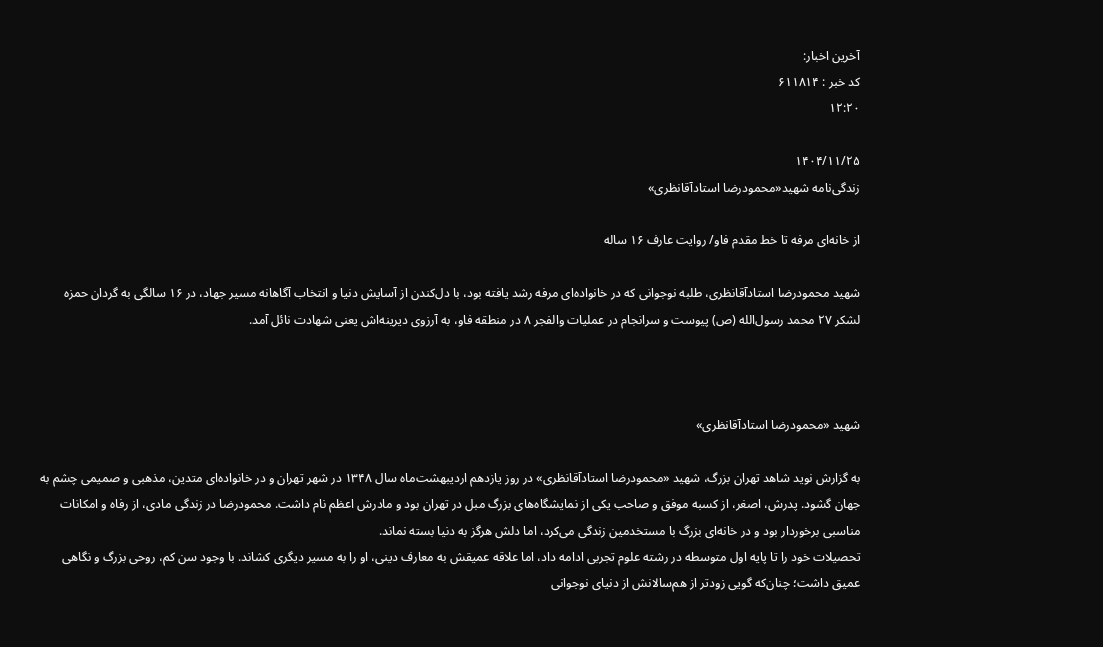آخرین اخبار:
کد خبر : ۶۱۱۸۱۴
۱۲:۲۰

۱۴۰۴/۱۱/۲۵
زندگی‌نامه شهید«محمود‌رضا استادآقانظری»

از خانه‌ای مرفه تا خط مقدم فاو/ روایت عارف ۱۶ ساله

شهید محمودرضا استادآقانظری، طلبه نوجوانی که در خانواده‌ای مرفه رشد یافته بود، با دل‌کندن از آسایش دنیا و انتخاب آگاهانه مسیر جهاد، در ۱۶ سالگی به گردان حمزه لشکر ۲۷ محمد رسول‌الله (ص) پیوست و سرانجام در عملیات والفجر ۸ در منطقه فاو، به آرزوی دیرینه‌اش یعنی شهادت نائل آمد.



شهید «محمود‌رضا استادآقانظری»

به گزارش نوید شاهد تهران بزرگ، شهید «محمودرضا استادآقانظری» در روز یازدهم اردیبهشت‌ماه سال ۱۳۴۸ در شهر تهران و در خانواده‌ای متدین، مذهبی و صمیمی چشم به جهان گشود. پدرش، اصغر، از کسبه موفق و صاحب یکی از نمایشگاه‌های بزرگ مبل در تهران بود و مادرش اعظم نام داشت. محمودرضا در زندگی مادی، از رفاه و امکانات مناسبی برخوردار بود و در خانه‌ای بزرگ با مستخدمین زندگی می‌کرد، اما دلش هرگز به دنیا بسته نماند.
تحصیلات خود را تا پایه اول متوسطه در رشته علوم تجربی ادامه داد، اما علاقه عمیقش به معارف دینی، او را به مسیر دیگری کشاند. با وجود سن کم، روحی بزرگ و نگاهی عمیق داشت؛ چنان‌که گویی زودتر از هم‌سالانش از دنیای نوجوانی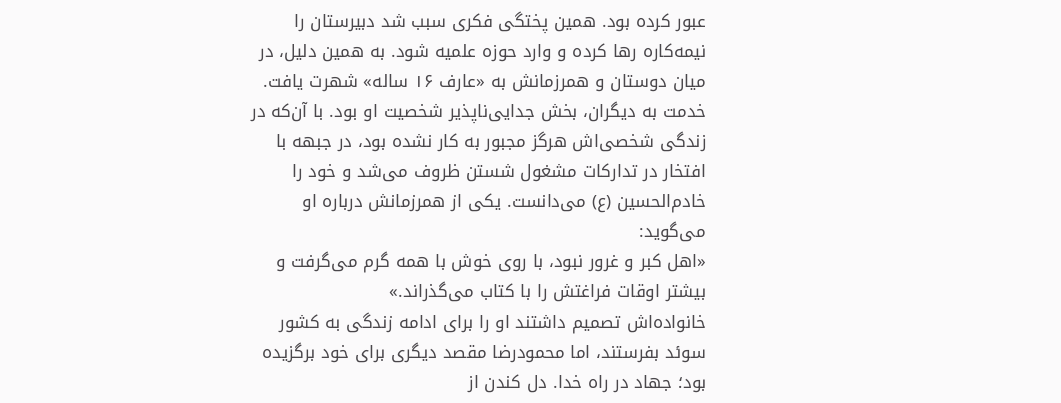عبور کرده بود. همین پختگی فکری سبب شد دبیرستان را نیمه‌کاره رها کرده و وارد حوزه علمیه شود. به همین دلیل، در میان دوستان و همرزمانش به «عارف ۱۶ ساله» شهرت یافت.
خدمت به دیگران، بخش جدایی‌ناپذیر شخصیت او بود. با آن‌که در زندگی شخصی‌اش هرگز مجبور به کار نشده بود، در جبهه با افتخار در تدارکات مشغول شستن ظروف می‌شد و خود را خادم‌الحسین (ع) می‌دانست. یکی از همرزمانش درباره او می‌گوید:
«اهل کبر و غرور نبود، با روی خوش با همه گرم می‌گرفت و بیشتر اوقات فراغتش را با کتاب می‌گذراند.»
خانواده‌اش تصمیم داشتند او را برای ادامه زندگی به کشور سوئد بفرستند، اما محمودرضا مقصد دیگری برای خود برگزیده بود؛ جهاد در راه خدا. دل کندن از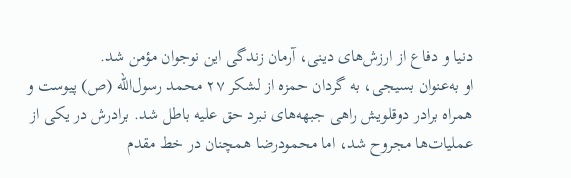دنیا و دفاع از ارزش‌های دینی، آرمان زندگی این نوجوان مؤمن شد.
او به‌عنوان بسیجی، به گردان حمزه از لشکر ۲۷ محمد رسول‌الله (ص) پیوست و همراه برادر دوقلویش راهی جبهه‌های نبرد حق علیه باطل شد. برادرش در یکی از عملیات‌ها مجروح شد، اما محمودرضا همچنان در خط مقدم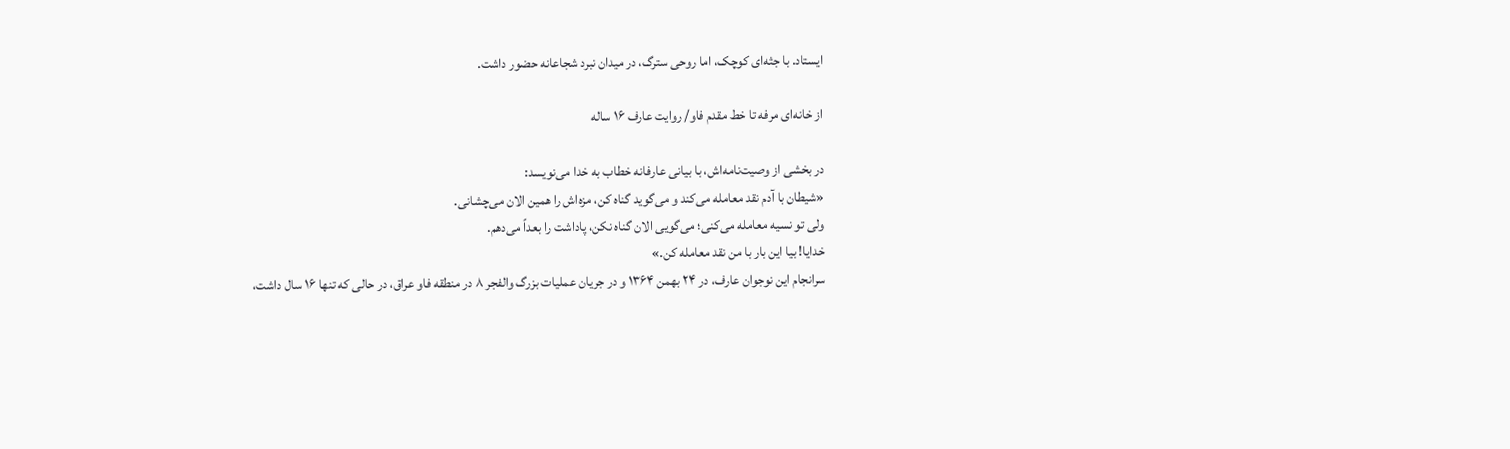ایستاد. با جثه‌ای کوچک، اما روحی سترگ، در میدان نبرد شجاعانه حضور داشت.

از خانه‌ای مرفه تا خط مقدم فاو/ روایت عارف ۱۶ ساله

در بخشی از وصیت‌نامه‌اش، با بیانی عارفانه خطاب به خدا می‌نویسد:
«شیطان با آدم نقد معامله می‌کند و می‌گوید گناه کن، مزه‌اش را همین الان می‌چشانی.
ولی تو نسیه معامله می‌کنی؛ می‌گویی الان گناه نکن، پاداشت را بعداً می‌دهم.
خدایا! بیا این بار با من نقد معامله کن.»
سرانجام این نوجوان عارف، در ۲۴ بهمن ۱۳۶۴ و در جریان عملیات بزرگ والفجر ۸ در منطقه فاو عراق، در حالی که تنها ۱۶ سال داشت،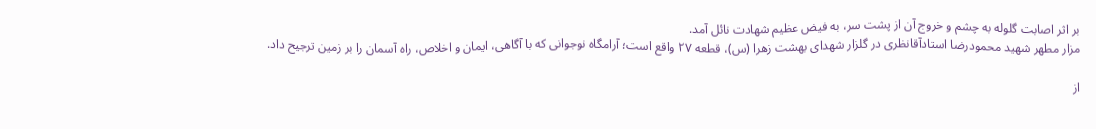بر اثر اصابت گلوله به چشم و خروج آن از پشت سر، به فیض عظیم شهادت نائل آمد.
مزار مطهر شهید محمودرضا استادآقانظری در گلزار شهدای بهشت زهرا (س)، قطعه ۲۷ واقع است؛ آرامگاه نوجوانی که با آگاهی، ایمان و اخلاص، راه آسمان را بر زمین ترجیح داد.

از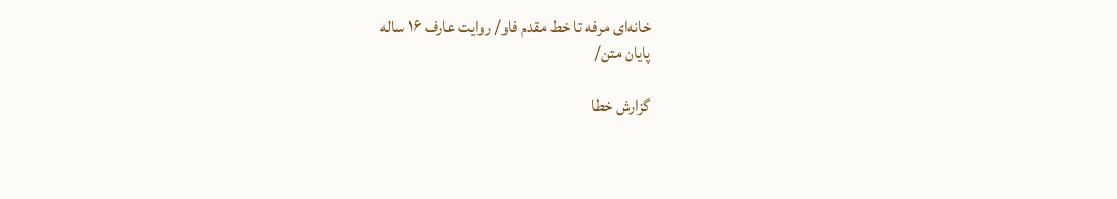خانه‌ای مرفه تا خط مقدم فاو/ روایت عارف ۱۶ ساله
پایان متن/

گزارش خطا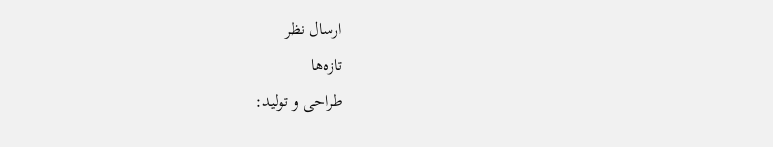ارسال نظر
تازه‌ها
طراحی و تولید: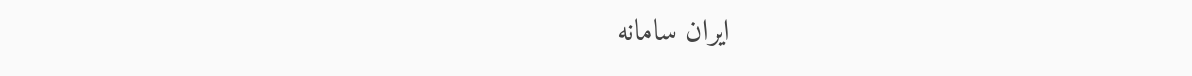ایران سامانه